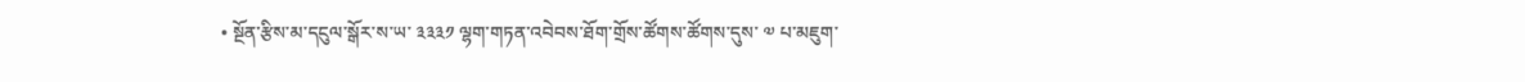• སྔོན་རྩིས་མ་དངུལ་སྒོར་ས་ཡ་ ༣༣༣༡ ལྷག་གཏན་འབེབས་ཐོག་གྲོས་ཚོགས་ཚོགས་དུས་ ༧ པ་མཇུག་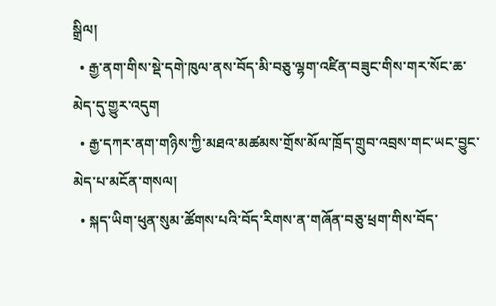སྒྲིལ།
  • རྒྱ་ནག་གིས་སྡེ་དགེ་ཁུལ་ནས་བོད་མི་བཅུ་ལྷག་འཛིན་བཟུང་གིས་གར་སོང་ཆ་མེད་དུ་གྱུར་འདུག
  • རྒྱ་དཀར་ནག་གཉིས་ཀྱི་མཐའ་མཚམས་གྲོས་མོལ་ཁྲོད་གྲུབ་འབྲས་གང་ཡང་བྱུང་མེད་པ་མངོན་གསལ།
  • སྐད་ཡིག་ཕུན་སུམ་ཚོགས་པའི་བོད་རིགས་ན་གཞོན་བཅུ་ཕྲག་གིས་བོད་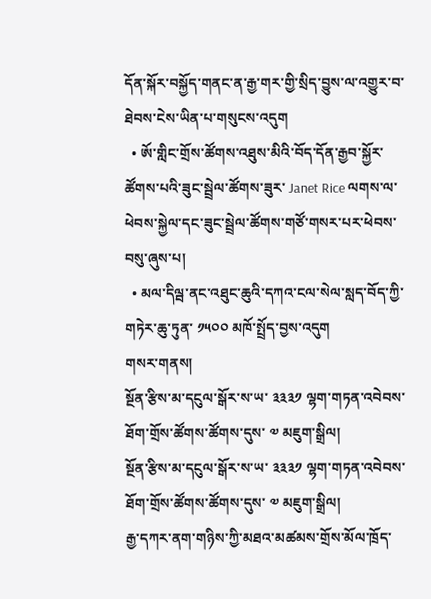དོན་སྐོར་བསྐྱོད་གནང་ན་རྒྱ་གར་གྱི་སྲིད་བྱུས་ལ་འགྱུར་བ་ཐེབས་ངེས་ཡིན་པ་གསུངས་འདུག
  • ཨོ་གླིང་གྲོས་ཚོགས་འཐུས་མིའི་བོད་དོན་རྒྱབ་སྐྱོར་ཚོགས་པའི་ཟུང་སྦྲེལ་ཚོགས་ཟུར་ Janet Rice ལགས་ལ་ཕེབས་སྐྱེལ་དང་ཟུང་སྦྲེལ་ཚོགས་གཙོ་གསར་པར་ཕེབས་བསུ་ཞུས་པ།
  • མལ་དིལྦ་ནང་འཐུང་ཆུའི་དཀའ་ངལ་སེལ་སླད་བོད་ཀྱི་གཏེར་ཆུ་ཏུན་ ༡༥༠༠ མཁོ་སྤྲོད་བྱས་འདུག
གསར་གནས།
སྔོན་རྩིས་མ་དངུལ་སྒོར་ས་ཡ་ ༣༣༣༡ ལྷག་གཏན་འབེབས་ཐོག་གྲོས་ཚོགས་ཚོགས་དུས་ ༧ མཇུག་སྒྲིལ།
སྔོན་རྩིས་མ་དངུལ་སྒོར་ས་ཡ་ ༣༣༣༡ ལྷག་གཏན་འབེབས་ཐོག་གྲོས་ཚོགས་ཚོགས་དུས་ ༧ མཇུག་སྒྲིལ།
རྒྱ་དཀར་ནག་གཉིས་ཀྱི་མཐའ་མཚམས་གྲོས་མོལ་ཁྲོད་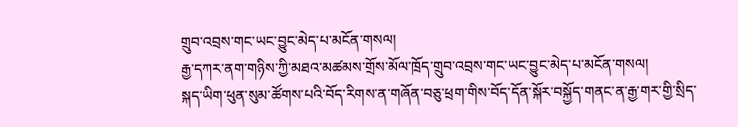གྲུབ་འབྲས་གང་ཡང་བྱུང་མེད་པ་མངོན་གསལ།
རྒྱ་དཀར་ནག་གཉིས་ཀྱི་མཐའ་མཚམས་གྲོས་མོལ་ཁྲོད་གྲུབ་འབྲས་གང་ཡང་བྱུང་མེད་པ་མངོན་གསལ།
སྐད་ཡིག་ཕུན་སུམ་ཚོགས་པའི་བོད་རིགས་ན་གཞོན་བཅུ་ཕྲག་གིས་བོད་དོན་སྐོར་བསྐྱོད་གནང་ན་རྒྱ་གར་གྱི་སྲིད་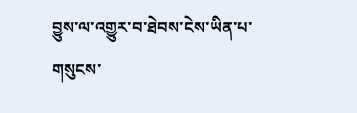བྱུས་ལ་འགྱུར་བ་ཐེབས་ངེས་ཡིན་པ་གསུངས་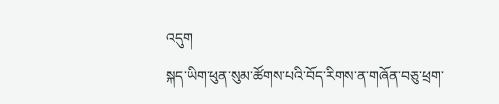འདུག
སྐད་ཡིག་ཕུན་སུམ་ཚོགས་པའི་བོད་རིགས་ན་གཞོན་བཅུ་ཕྲག་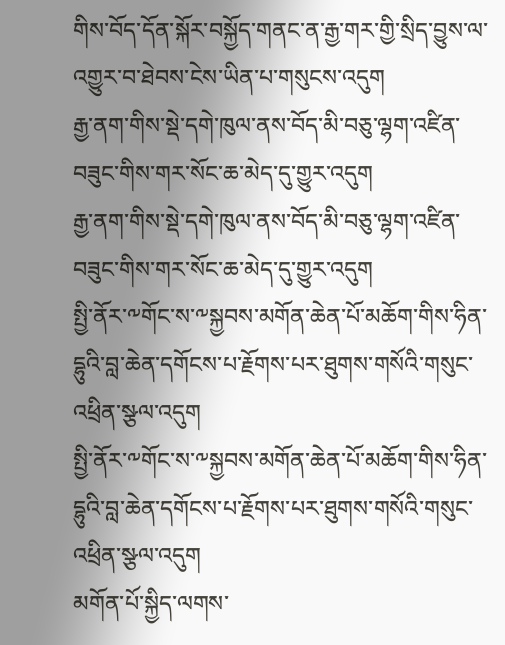གིས་བོད་དོན་སྐོར་བསྐྱོད་གནང་ན་རྒྱ་གར་གྱི་སྲིད་བྱུས་ལ་འགྱུར་བ་ཐེབས་ངེས་ཡིན་པ་གསུངས་འདུག
རྒྱ་ནག་གིས་སྡེ་དགེ་ཁུལ་ནས་བོད་མི་བཅུ་ལྷག་འཛིན་བཟུང་གིས་གར་སོང་ཆ་མེད་དུ་གྱུར་འདུག
རྒྱ་ནག་གིས་སྡེ་དགེ་ཁུལ་ནས་བོད་མི་བཅུ་ལྷག་འཛིན་བཟུང་གིས་གར་སོང་ཆ་མེད་དུ་གྱུར་འདུག
སྤྱི་ནོར་༸གོང་ས་༸སྐྱབས་མགོན་ཆེན་པོ་མཆོག་གིས་ཧིན་དྷུའི་བླ་ཆེན་དགོངས་པ་རྗོགས་པར་ཐུགས་གསོའི་གསུང་འཕྲིན་སྩལ་འདུག
སྤྱི་ནོར་༸གོང་ས་༸སྐྱབས་མགོན་ཆེན་པོ་མཆོག་གིས་ཧིན་དྷུའི་བླ་ཆེན་དགོངས་པ་རྗོགས་པར་ཐུགས་གསོའི་གསུང་འཕྲིན་སྩལ་འདུག
མགོན་པོ་སྐྱིད་ལགས་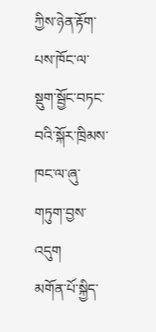ཀྱིས་ཉེན་རྟོག་པས་ཁོང་ལ་སྡུག་སྦྱོང་བཏང་བའི་སྐོར་ཁྲིམས་ཁང་ལ་ཞུ་གཏུག་བྱས་འདུག
མགོན་པོ་སྐྱིད་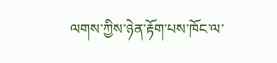ལགས་ཀྱིས་ཉེན་རྟོག་པས་ཁོང་ལ་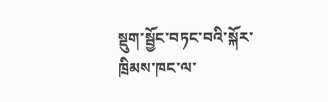སྡུག་སྦྱོང་བཏང་བའི་སྐོར་ཁྲིམས་ཁང་ལ་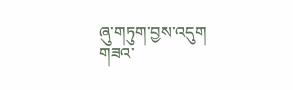ཞུ་གཏུག་བྱས་འདུག
གཟའ་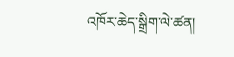འཁོར་ཆེད་སྒྲིག་ལེ་ཚན།